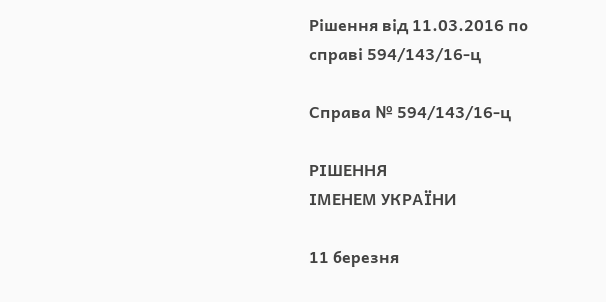Рішення від 11.03.2016 по справі 594/143/16-ц

Справа № 594/143/16-ц

РІШЕННЯ
ІМЕНЕМ УКРАЇНИ

11 березня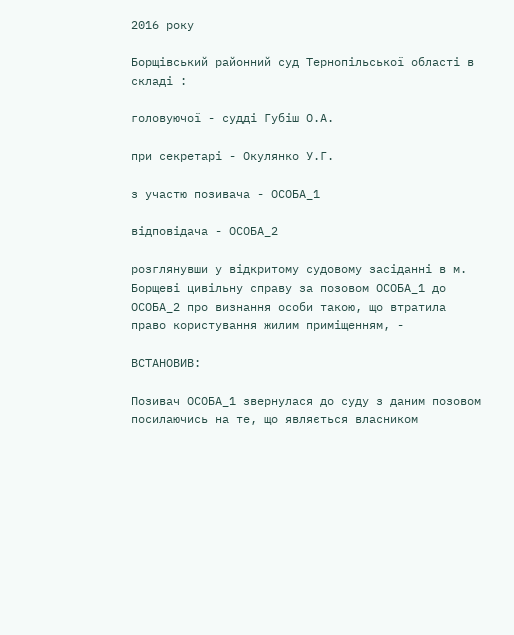2016 року

Борщівський районний суд Тернопільської області в складі :

головуючої - судді Губіш О.А.

при секретарі - Окулянко У.Г.

з участю позивача - ОСОБА_1

відповідача - ОСОБА_2

розглянувши у відкритому судовому засіданні в м. Борщеві цивільну справу за позовом ОСОБА_1 до ОСОБА_2 про визнання особи такою, що втратила право користування жилим приміщенням, -

ВСТАНОВИВ:

Позивач ОСОБА_1 звернулася до суду з даним позовом посилаючись на те, що являється власником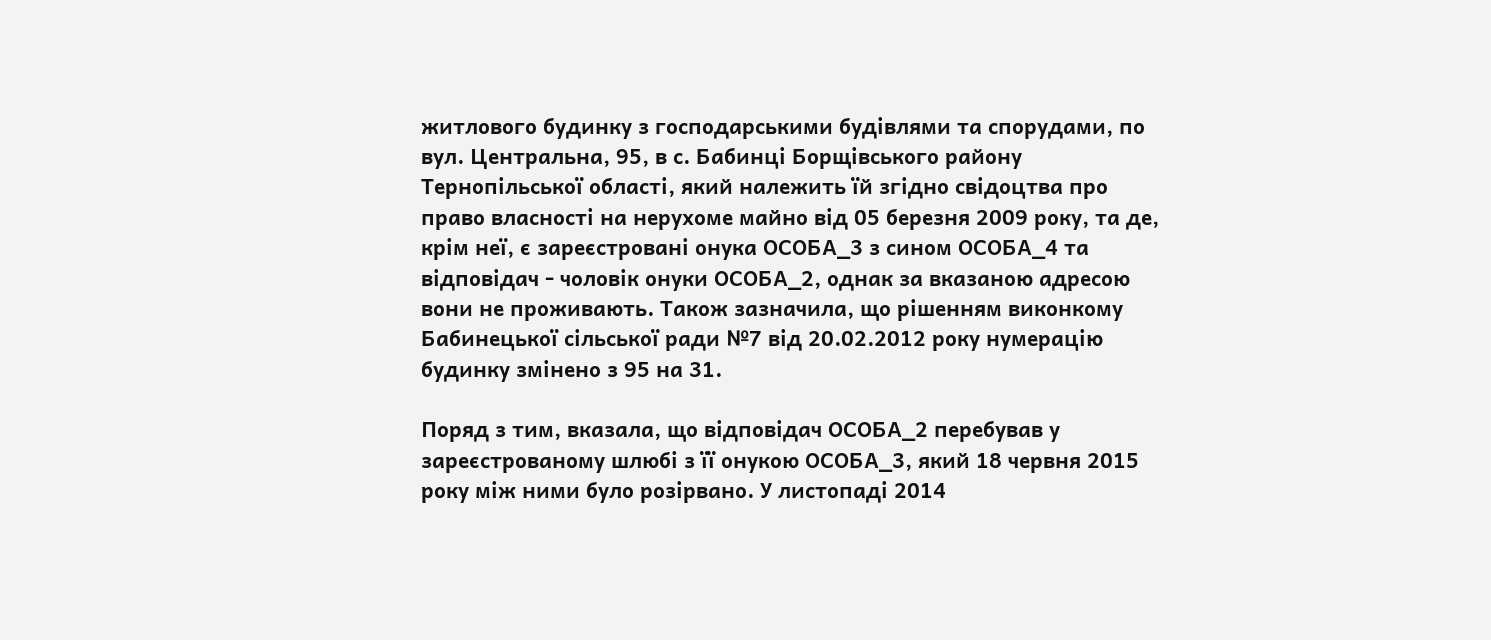житлового будинку з господарськими будівлями та спорудами, по вул. Центральна, 95, в с. Бабинці Борщівського району Тернопільської області, який належить їй згідно свідоцтва про право власності на нерухоме майно від 05 березня 2009 року, та де, крім неї, є зареєстровані онука ОСОБА_3 з сином ОСОБА_4 та відповідач - чоловік онуки ОСОБА_2, однак за вказаною адресою вони не проживають. Також зазначила, що рішенням виконкому Бабинецької сільської ради №7 від 20.02.2012 року нумерацію будинку змінено з 95 на 31.

Поряд з тим, вказала, що відповідач ОСОБА_2 перебував у зареєстрованому шлюбі з її онукою ОСОБА_3, який 18 червня 2015 року між ними було розірвано. У листопаді 2014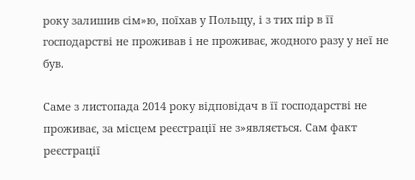року залишив сім»ю, поїхав у Польщу, і з тих пір в її господарстві не проживав і не проживає, жодного разу у неї не був.

Саме з листопада 2014 року відповідач в її господарстві не проживає, за місцем реєстрації не з»являється. Сам факт реєстрації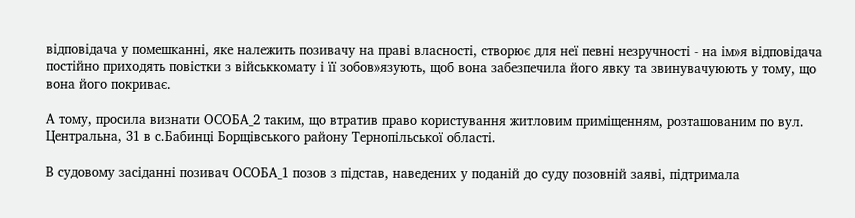відповідача у помешканні, яке належить позивачу на праві власності, створює для неї певні незручності - на ім»я відповідача постійно приходять повістки з військкомату і її зобов»язують, щоб вона забезпечила його явку та звинувачуюють у тому, що вона його покриває.

А тому, просила визнати ОСОБА_2 таким, що втратив право користування житловим приміщенням, розташованим по вул. Центральна, 31 в с.Бабинці Борщівського району Тернопільської області.

В судовому засіданні позивач ОСОБА_1 позов з підстав, наведених у поданій до суду позовній заяві, підтримала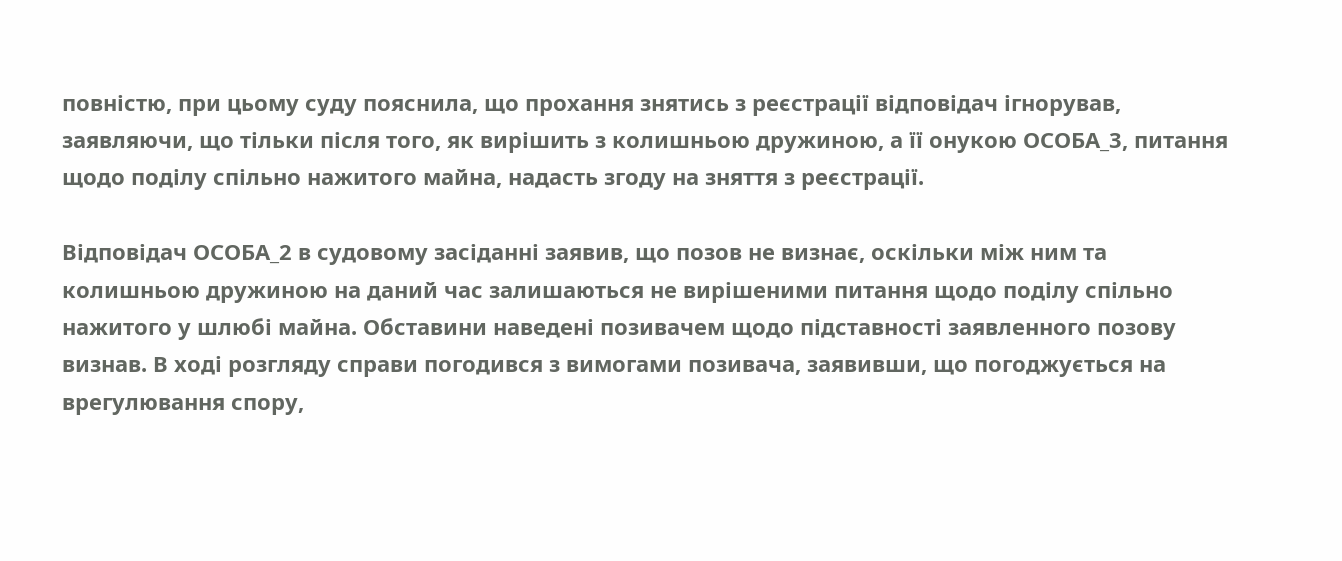повністю, при цьому суду пояснила, що прохання знятись з реєстрації відповідач ігнорував, заявляючи, що тільки після того, як вирішить з колишньою дружиною, а її онукою ОСОБА_3, питання щодо поділу спільно нажитого майна, надасть згоду на зняття з реєстрації.

Відповідач ОСОБА_2 в судовому засіданні заявив, що позов не визнає, оскільки між ним та колишньою дружиною на даний час залишаються не вирішеними питання щодо поділу спільно нажитого у шлюбі майна. Обставини наведені позивачем щодо підставності заявленного позову визнав. В ході розгляду справи погодився з вимогами позивача, заявивши, що погоджується на врегулювання спору,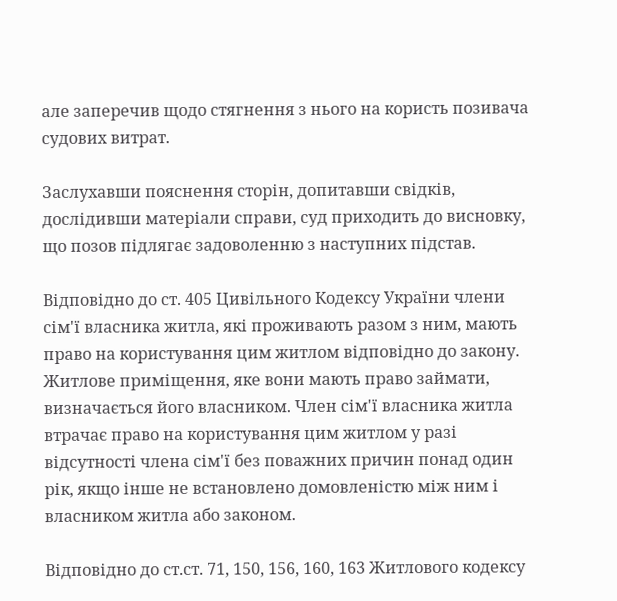але заперечив щодо стягнення з нього на користь позивача судових витрат.

Заслухавши пояснення сторін, допитавши свідків, дослідивши матеріали справи, суд приходить до висновку, що позов підлягає задоволенню з наступних підстав.

Відповідно до ст. 405 Цивільного Кодексу України члени сім'ї власника житла, які проживають разом з ним, мають право на користування цим житлом відповідно до закону. Житлове приміщення, яке вони мають право займати, визначається його власником. Член сім'ї власника житла втрачає право на користування цим житлом у разі відсутності члена сім'ї без поважних причин понад один рік, якщо інше не встановлено домовленістю між ним і власником житла або законом.

Відповідно до ст.ст. 71, 150, 156, 160, 163 Житлового кодексу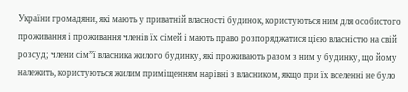України громадяни, які мають у приватній власності будинок, користуються ним для особистого проживання і проживання членів їх сімей і мають право розпоряджатися цією власністю на свій розсуд; члени сім”ї власника жилого будинку, які проживають разом з ним у будинку, що йому належить, користуються жилим приміщенням нарівні з власником, якщо при їх вселенні не було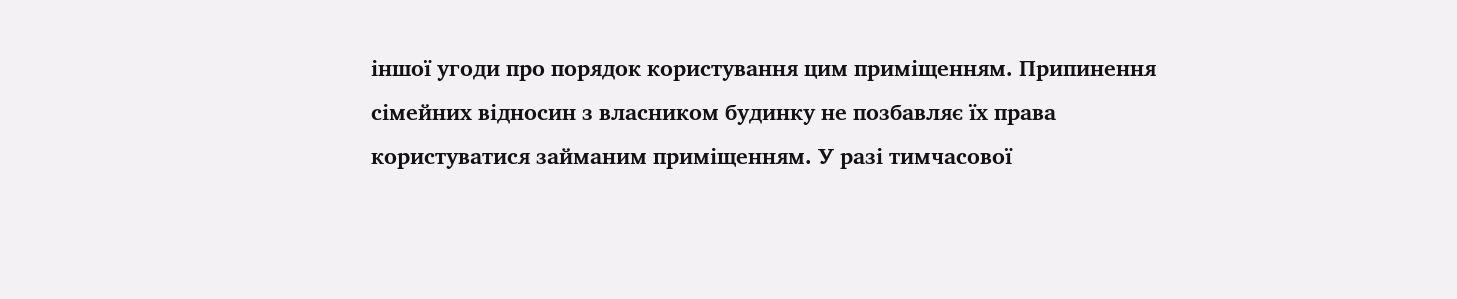іншої угоди про порядок користування цим приміщенням. Припинення сімейних відносин з власником будинку не позбавляє їх права користуватися займаним приміщенням. У разі тимчасової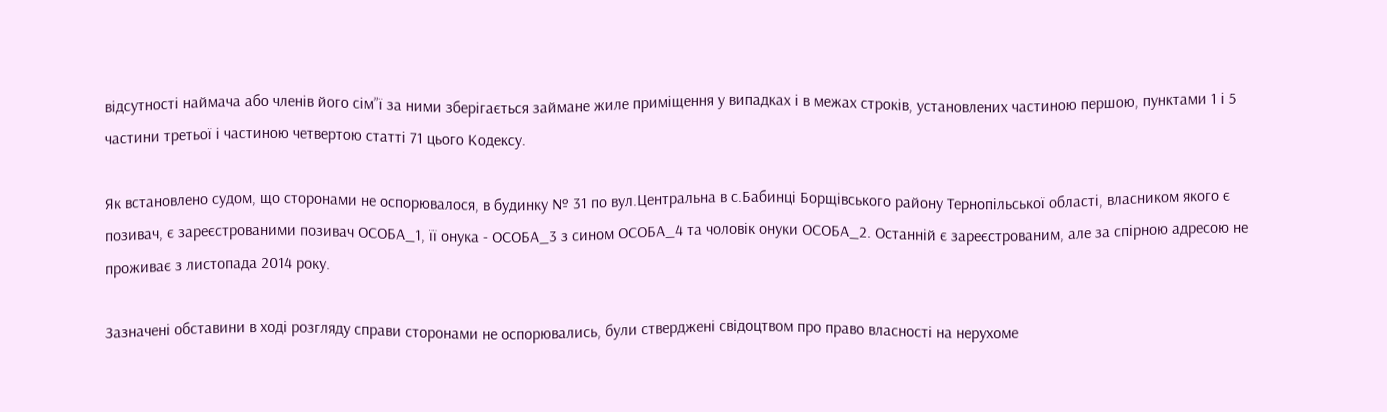відсутності наймача або членів його сім”ї за ними зберігається займане жиле приміщення у випадках і в межах строків, установлених частиною першою, пунктами 1 і 5 частини третьої і частиною четвертою статті 71 цього Кодексу.

Як встановлено судом, що сторонами не оспорювалося, в будинку № 31 по вул.Центральна в с.Бабинці Борщівського району Тернопільської області, власником якого є позивач, є зареєстрованими позивач ОСОБА_1, її онука - ОСОБА_3 з сином ОСОБА_4 та чоловік онуки ОСОБА_2. Останній є зареєстрованим, але за спірною адресою не проживає з листопада 2014 року.

Зазначені обставини в ході розгляду справи сторонами не оспорювались, були стверджені свідоцтвом про право власності на нерухоме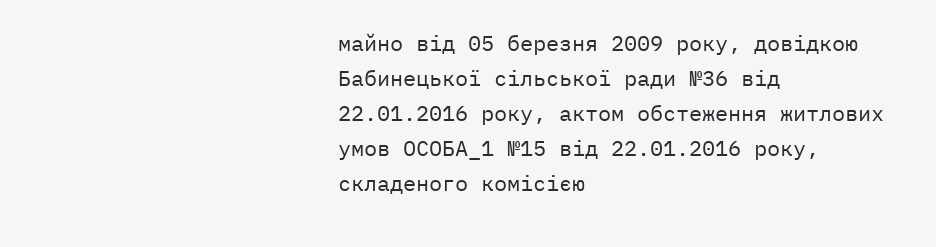майно від 05 березня 2009 року, довідкою Бабинецької сільської ради №36 від 22.01.2016 року, актом обстеження житлових умов ОСОБА_1 №15 від 22.01.2016 року, складеного комісією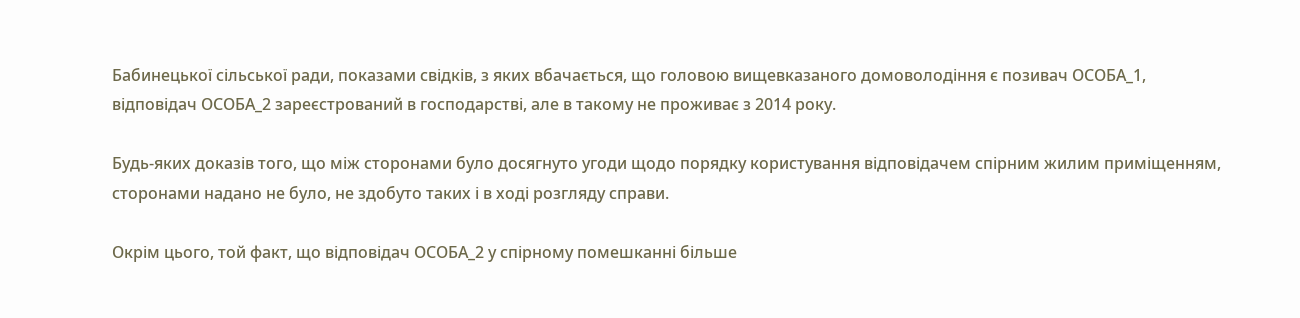Бабинецької сільської ради, показами свідків, з яких вбачається, що головою вищевказаного домоволодіння є позивач ОСОБА_1, відповідач ОСОБА_2 зареєстрований в господарстві, але в такому не проживає з 2014 року.

Будь-яких доказів того, що між сторонами було досягнуто угоди щодо порядку користування відповідачем спірним жилим приміщенням, сторонами надано не було, не здобуто таких і в ході розгляду справи.

Окрім цього, той факт, що відповідач ОСОБА_2 у спірному помешканні більше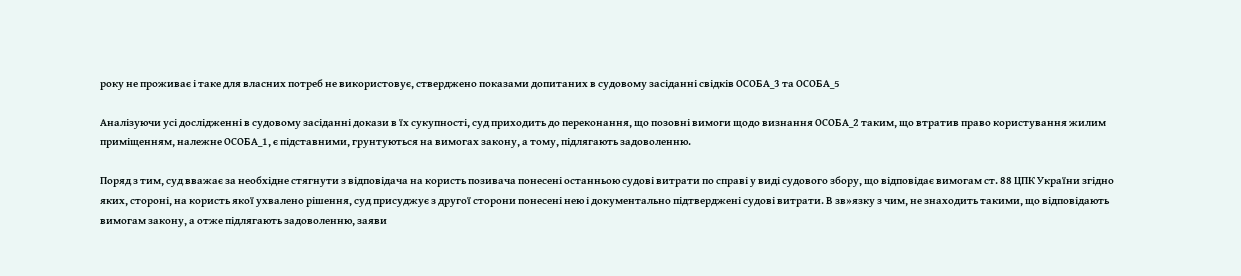року не проживає і таке для власних потреб не використовує, стверджено показами допитаних в судовому засіданні свідків ОСОБА_3 та ОСОБА_5

Аналізуючи усі дослідженні в судовому засіданні докази в їх сукупності, суд приходить до переконання, що позовні вимоги щодо визнання ОСОБА_2 таким, що втратив право користування жилим приміщенням, належне ОСОБА_1, є підставними, грунтуються на вимогах закону, а тому, підлягають задоволенню.

Поряд з тим, суд вважає за необхідне стягнути з відповідача на користь позивача понесені останньою судові витрати по справі у виді судового збору, що відповідає вимогам ст. 88 ЦПК України згідно яких, стороні, на користь якої ухвалено рішення, суд присуджує з другої сторони понесені нею і документально підтверджені судові витрати. В зв»язку з чим, не знаходить такими, що відповідають вимогам закону, а отже підлягають задоволенню, заяви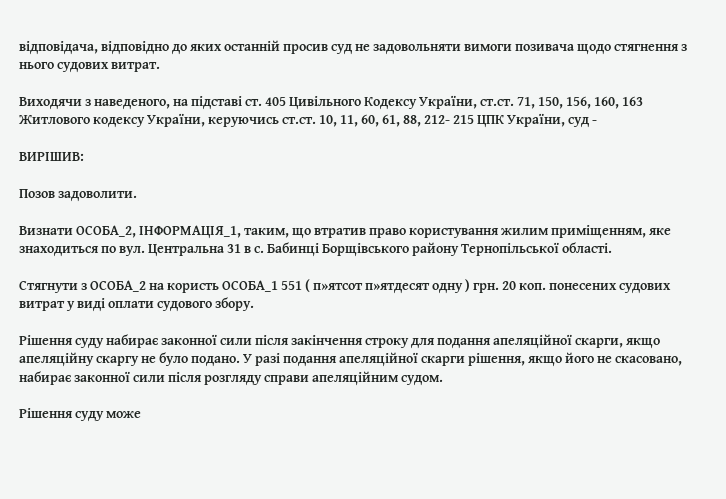відповідача, відповідно до яких останній просив суд не задовольняти вимоги позивача щодо стягнення з нього судових витрат.

Виходячи з наведеного, на підставі ст. 405 Цивільного Кодексу України, ст.ст. 71, 150, 156, 160, 163 Житлового кодексу України, керуючись ст.ст. 10, 11, 60, 61, 88, 212- 215 ЦПК України, суд -

ВИРІШИВ:

Позов задоволити.

Визнати ОСОБА_2, ІНФОРМАЦІЯ_1, таким, що втратив право користування жилим приміщенням, яке знаходиться по вул. Центральна 31 в с. Бабинці Борщівського району Тернопільської області.

Стягнути з ОСОБА_2 на користь ОСОБА_1 551 ( п»ятсот п»ятдесят одну ) грн. 20 коп. понесених судових витрат у виді оплати судового збору.

Рішення суду набирає законної сили після закінчення строку для подання апеляційної скарги, якщо апеляційну скаргу не було подано. У разі подання апеляційної скарги рішення, якщо його не скасовано, набирає законної сили після розгляду справи апеляційним судом.

Рішення суду може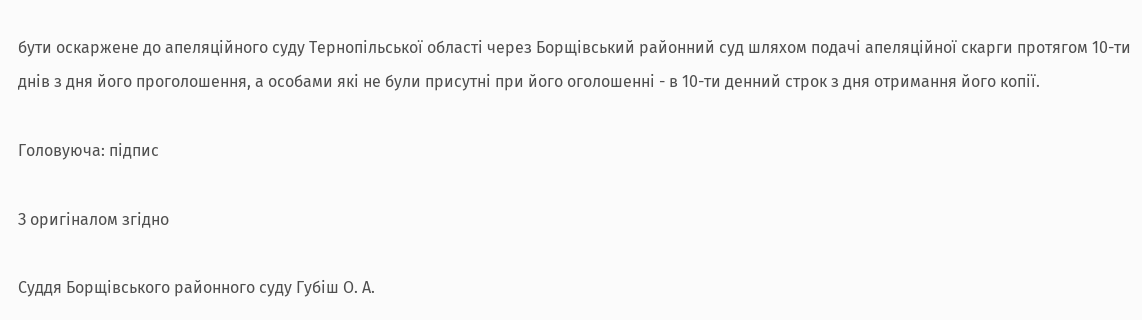бути оскаржене до апеляційного суду Тернопільської області через Борщівський районний суд шляхом подачі апеляційної скарги протягом 10-ти днів з дня його проголошення, а особами які не були присутні при його оголошенні - в 10-ти денний строк з дня отримання його копії.

Головуюча: підпис

З оригіналом згідно

Суддя Борщівського районного суду Губіш О. А.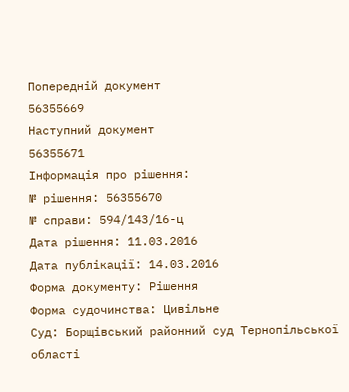Попередній документ
56355669
Наступний документ
56355671
Інформація про рішення:
№ рішення: 56355670
№ справи: 594/143/16-ц
Дата рішення: 11.03.2016
Дата публікації: 14.03.2016
Форма документу: Рішення
Форма судочинства: Цивільне
Суд: Борщівський районний суд Тернопільської області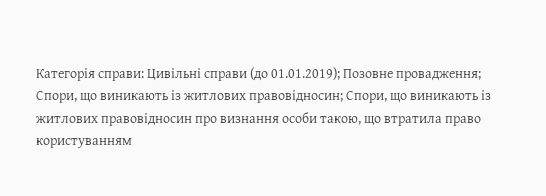Категорія справи: Цивільні справи (до 01.01.2019); Позовне провадження; Спори, що виникають із житлових правовідносин; Спори, що виникають із житлових правовідносин про визнання особи такою, що втратила право користуванням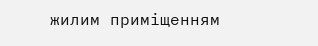жилим приміщенням